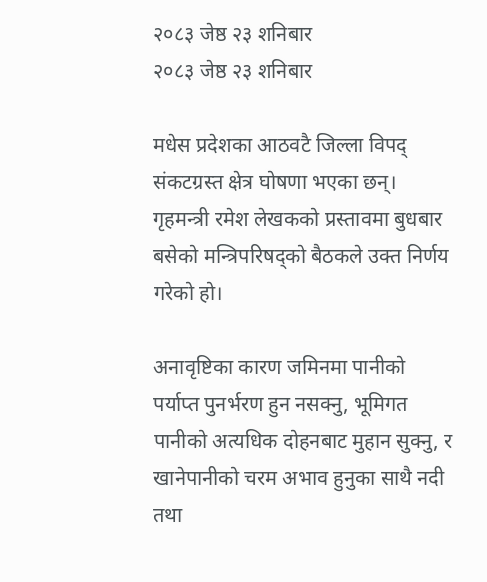२०८३ जेष्ठ २३ शनिबार
२०८३ जेष्ठ २३ शनिबार

मधेस प्रदेशका आठवटै जिल्ला विपद् संकटग्रस्त क्षेत्र घोषणा भएका छन्। गृहमन्त्री रमेश लेखकको प्रस्तावमा बुधबार बसेको मन्त्रिपरिषद्को बैठकले उक्त निर्णय गरेको हो।

अनावृष्टिका कारण जमिनमा पानीको पर्याप्त पुनर्भरण हुन नसक्नु, भूमिगत पानीको अत्यधिक दोहनबाट मुहान सुक्नु, र खानेपानीको चरम अभाव हुनुका साथै नदी तथा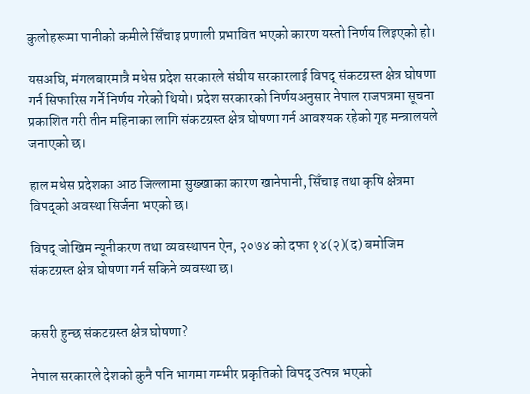कुलोहरूमा पानीको कमीले सिँचाइ प्रणाली प्रभावित भएको कारण यस्तो निर्णय लिइएको हो।

यसअघि, मंगलबारमात्रै मधेस प्रदेश सरकारले संघीय सरकारलाई विपद् संकटग्रस्त क्षेत्र घोषणा गर्न सिफारिस गर्ने निर्णय गरेको थियो। प्रदेश सरकारको निर्णयअनुसार नेपाल राजपत्रमा सूचना प्रकाशित गरी तीन महिनाका लागि संकटग्रस्त क्षेत्र घोषणा गर्न आवश्यक रहेको गृह मन्त्रालयले जनाएको छ।

हाल मधेस प्रदेशका आठ जिल्लामा सुख्खाका कारण खानेपानी, सिँचाइ तथा कृषि क्षेत्रमा विपद्को अवस्था सिर्जना भएको छ।

विपद् जोखिम न्यूनीकरण तथा व्यवस्थापन ऐन, २०७४ को दफा १४(२)(द) बमोजिम संकटग्रस्त क्षेत्र घोषणा गर्न सकिने व्यवस्था छ।


कसरी हुन्छ संकटग्रस्त क्षेत्र घोषणा?

नेपाल सरकारले देशको कुनै पनि भागमा गम्भीर प्रकृतिको विपद् उत्पन्न भएको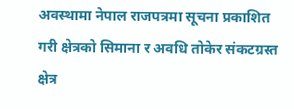अवस्थामा नेपाल राजपत्रमा सूचना प्रकाशित गरी क्षेत्रको सिमाना र अवधि तोकेर संकटग्रस्त क्षेत्र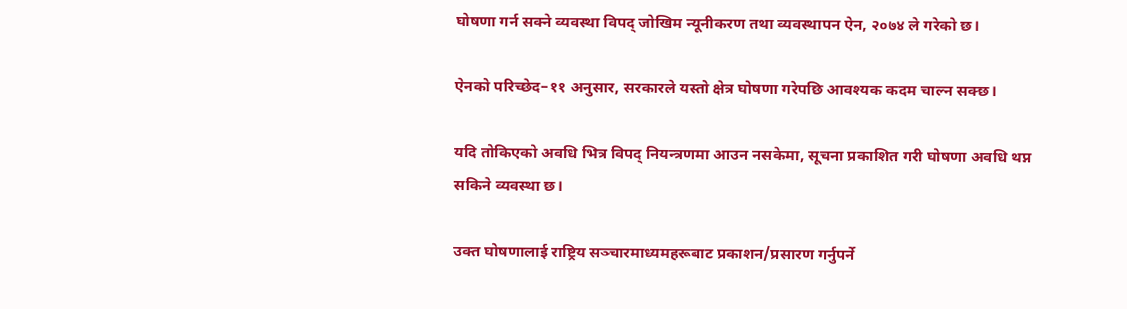घोषणा गर्न सक्ने व्यवस्था विपद् जोखिम न्यूनीकरण तथा व्यवस्थापन ऐन, २०७४ ले गरेको छ।

ऐनको परिच्छेद–११ अनुसार, सरकारले यस्तो क्षेत्र घोषणा गरेपछि आवश्यक कदम चाल्न सक्छ।

यदि तोकिएको अवधि भित्र विपद् नियन्त्रणमा आउन नसकेमा, सूचना प्रकाशित गरी घोषणा अवधि थप्न सकिने व्यवस्था छ।

उक्त घोषणालाई राष्ट्रिय सञ्चारमाध्यमहरूबाट प्रकाशन/प्रसारण गर्नुपर्ने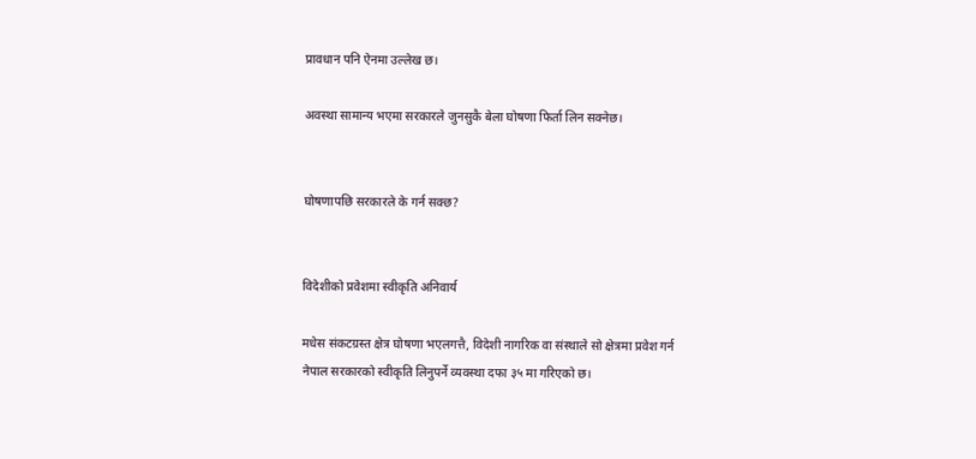प्रावधान पनि ऐनमा उल्लेख छ।

अवस्था सामान्य भएमा सरकारले जुनसुकै बेला घोषणा फिर्ता लिन सक्नेछ।


घोषणापछि सरकारले के गर्न सक्छ?


विदेशीको प्रवेशमा स्वीकृति अनिवार्य

मधेस संकटग्रस्त क्षेत्र घोषणा भएलगत्तै, विदेशी नागरिक वा संस्थाले सो क्षेत्रमा प्रवेश गर्न नेपाल सरकारको स्वीकृति लिनुपर्ने व्यवस्था दफा ३५ मा गरिएको छ।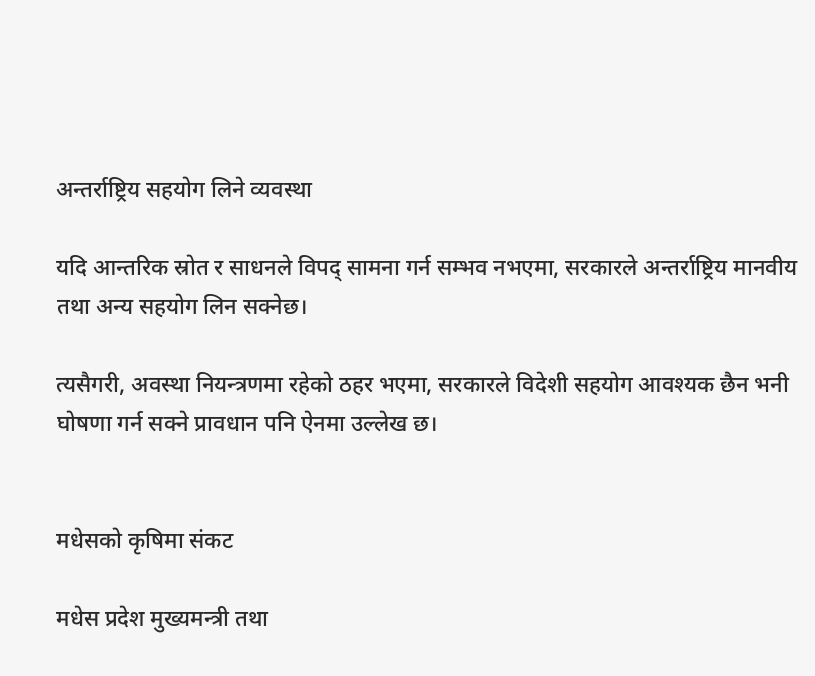अन्तर्राष्ट्रिय सहयोग लिने व्यवस्था

यदि आन्तरिक स्रोत र साधनले विपद् सामना गर्न सम्भव नभएमा, सरकारले अन्तर्राष्ट्रिय मानवीय तथा अन्य सहयोग लिन सक्नेछ।

त्यसैगरी, अवस्था नियन्त्रणमा रहेको ठहर भएमा, सरकारले विदेशी सहयोग आवश्यक छैन भनी घोषणा गर्न सक्ने प्रावधान पनि ऐनमा उल्लेख छ।


मधेसको कृषिमा संकट

मधेस प्रदेश मुख्यमन्त्री तथा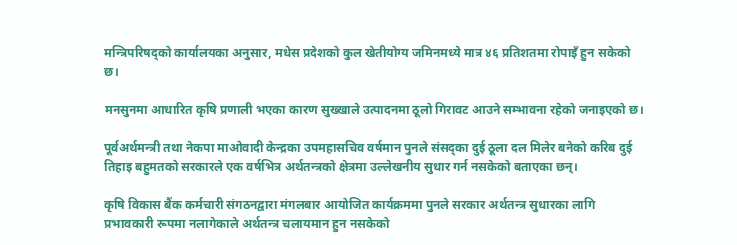मन्त्रिपरिषद्को कार्यालयका अनुसार, मधेस प्रदेशको कुल खेतीयोग्य जमिनमध्ये मात्र ४६ प्रतिशतमा रोपाइँ हुन सकेको छ।

मनसुनमा आधारित कृषि प्रणाली भएका कारण सुख्खाले उत्पादनमा ठूलो गिरावट आउने सम्भावना रहेको जनाइएको छ।

पूर्वअर्थमन्त्री तथा नेकपा माओवादी केन्द्रका उपमहासचिव वर्षमान पुनले संसद्का दुई ठूला दल मिलेर बनेको करिब दुई तिहाइ बहुमतको सरकारले एक वर्षभित्र अर्थतन्त्रको क्षेत्रमा उल्लेखनीय सुधार गर्न नसकेको बताएका छन्।

कृषि विकास बैंक कर्मचारी संगठनद्वारा मंगलबार आयोजित कार्यक्रममा पुनले सरकार अर्थतन्त्र सुधारका लागि प्रभावकारी रूपमा नलागेकाले अर्थतन्त्र चलायमान हुन नसकेको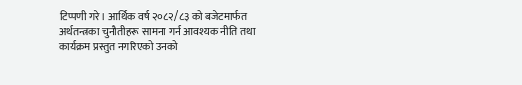टिप्पणी गरे। आर्थिक वर्ष २०८२/८३ को बजेटमार्फत अर्थतन्त्रका चुनौतीहरू सामना गर्न आवश्यक नीति तथा कार्यक्रम प्रस्तुत नगरिएको उनको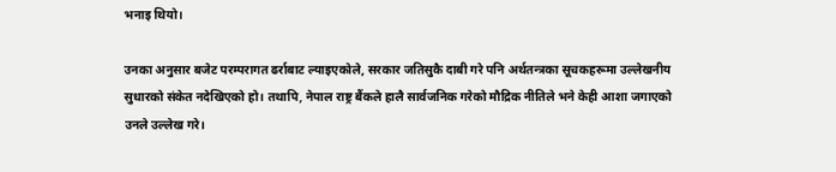भनाइ थियो।

उनका अनुसार बजेट परम्परागत ढर्राबाट ल्याइएकोले, सरकार जतिसुकै दाबी गरे पनि अर्थतन्त्रका सूचकहरूमा उल्लेखनीय सुधारको संकेत नदेखिएको हो। तथापि, नेपाल राष्ट्र बैंकले हालै सार्वजनिक गरेको मौद्रिक नीतिले भने केही आशा जगाएको उनले उल्लेख गरे।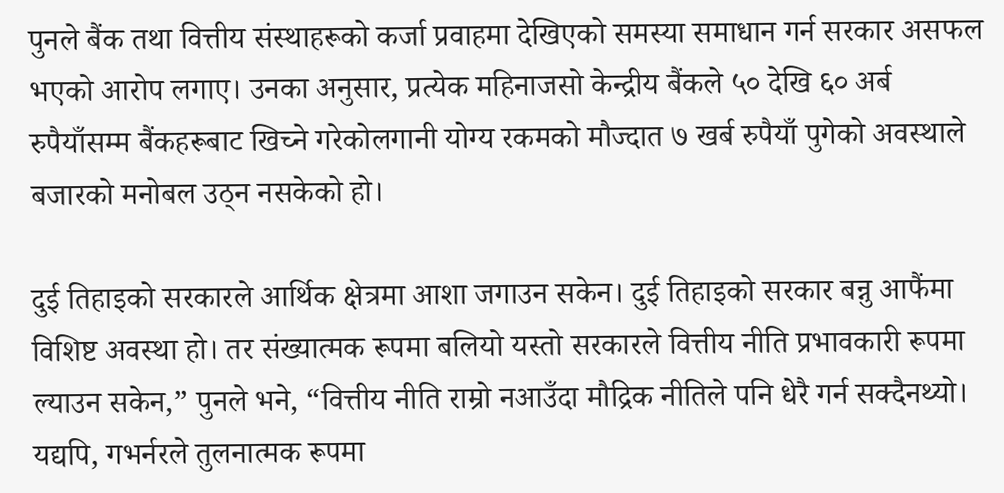पुनले बैंक तथा वित्तीय संस्थाहरूको कर्जा प्रवाहमा देखिएको समस्या समाधान गर्न सरकार असफल भएको आरोप लगाए। उनका अनुसार, प्रत्येक महिनाजसो केन्द्रीय बैंकले ५० देखि ६० अर्ब रुपैयाँसम्म बैंकहरूबाट खिच्ने गरेकोलगानी योग्य रकमको मौज्दात ७ खर्ब रुपैयाँ पुगेको अवस्थाले बजारको मनोबल उठ्न नसकेको हो।

दुई तिहाइको सरकारले आर्थिक क्षेत्रमा आशा जगाउन सकेन। दुई तिहाइको सरकार बन्नु आफैंमा विशिष्ट अवस्था हो। तर संख्यात्मक रूपमा बलियो यस्तो सरकारले वित्तीय नीति प्रभावकारी रूपमा ल्याउन सकेन,” पुनले भने, “वित्तीय नीति राम्रो नआउँदा मौद्रिक नीतिले पनि धेरै गर्न सक्दैनथ्यो। यद्यपि, गभर्नरले तुलनात्मक रूपमा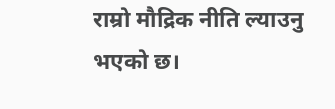राम्रो मौद्रिक नीति ल्याउनु भएको छ।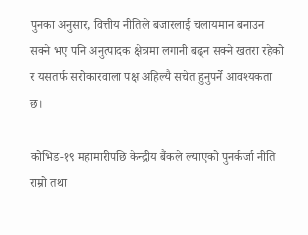पुनका अनुसार, वित्तीय नीतिले बजारलाई चलायमान बनाउन सक्ने भए पनि अनुत्पादक क्षेत्रमा लगानी बढ्न सक्ने खतरा रहेको र यसतर्फ सरोकारवाला पक्ष अहिल्यै सचेत हुनुपर्ने आवश्यकता छ।

कोभिड-१९ महामारीपछि केन्द्रीय बैंकले ल्याएको पुनर्कर्जा नीति राम्रो तथा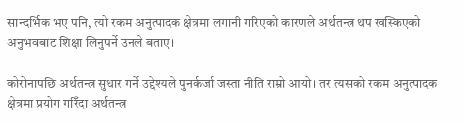सान्दर्भिक भए पनि, त्यो रकम अनुत्पादक क्षेत्रमा लगानी गरिएको कारणले अर्थतन्त्र थप खस्किएको अनुभवबाट शिक्षा लिनुपर्ने उनले बताए।

कोरोनापछि अर्थतन्त्र सुधार गर्ने उद्देश्यले पुनर्कर्जा जस्ता नीति राम्रो आयो। तर त्यसको रकम अनुत्पादक क्षेत्रमा प्रयोग गरिँदा अर्थतन्त्र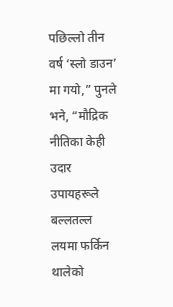पछिल्लो तीन वर्ष ‘स्लो डाउन’ मा गयो,” पुनले भने, “मौद्रिक नीतिका केही उदार उपायहरूले बल्लतल्ल लयमा फर्किन थालेको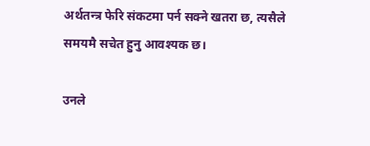अर्थतन्त्र फेरि संकटमा पर्न सक्ने खतरा छ, त्यसैले समयमै सचेत हुनु आवश्यक छ।

उनले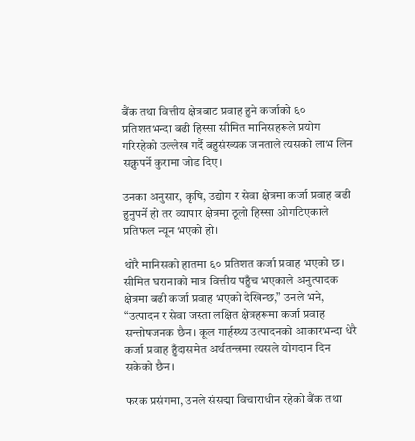बैंक तथा वित्तीय क्षेत्रबाट प्रवाह हुने कर्जाको ६० प्रतिशतभन्दा बढी हिस्सा सीमित मानिसहरूले प्रयोग गरिरहेको उल्लेख गर्दै बहुसंख्यक जनताले त्यसको लाभ लिन सक्नुपर्ने कुरामा जोड दिए।

उनका अनुसार, कृषि, उद्योग र सेवा क्षेत्रमा कर्जा प्रवाह बढी हुनुपर्ने हो तर व्यापार क्षेत्रमा ठूलो हिस्सा ओगटिएकाले प्रतिफल न्यून भएको हो।

थोरै मानिसको हातमा ६० प्रतिशत कर्जा प्रवाह भएको छ। सीमित घरानाको मात्र वित्तीय पहुँच भएकाले अनुत्पादक क्षेत्रमा बढी कर्जा प्रवाह भएको देखिन्छ,” उनले भने, “उत्पादन र सेवा जस्ता लक्षित क्षेत्रहरूमा कर्जा प्रवाह सन्तोषजनक छैन। कूल गार्हस्थ्य उत्पादनको आकारभन्दा धेरै कर्जा प्रवाह हुँदासमेत अर्थतन्त्रमा त्यसले योगदान दिन सकेको छैन।

फरक प्रसंगमा, उनले संसद्मा विचाराधीन रहेको बैंक तथा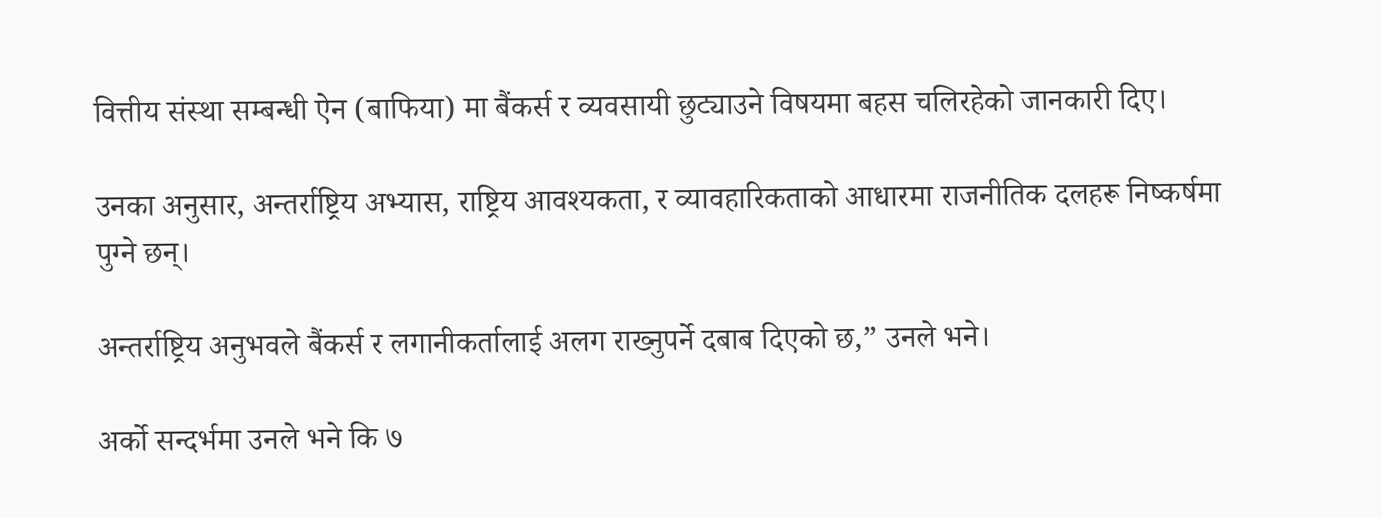वित्तीय संस्था सम्बन्धी ऐन (बाफिया) मा बैंकर्स र व्यवसायी छुट्याउने विषयमा बहस चलिरहेको जानकारी दिए।

उनका अनुसार, अन्तर्राष्ट्रिय अभ्यास, राष्ट्रिय आवश्यकता, र व्यावहारिकताको आधारमा राजनीतिक दलहरू निष्कर्षमा पुग्ने छन्।

अन्तर्राष्ट्रिय अनुभवले बैंकर्स र लगानीकर्तालाई अलग राख्नुपर्ने दबाब दिएको छ,” उनले भने।

अर्को सन्दर्भमा उनले भने कि ७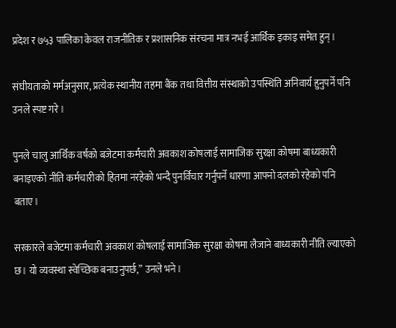प्रदेश र ७५३ पालिका केवल राजनीतिक र प्रशासनिक संरचना मात्र नभई आर्थिक इकाइ समेत हुन्।

संघीयताको मर्मअनुसार, प्रत्येक स्थानीय तहमा बैंक तथा वित्तीय संस्थाको उपस्थिति अनिवार्य हुनुपर्ने पनि उनले स्पष्ट गरे।

पुनले चालु आर्थिक वर्षको बजेटमा कर्मचारी अवकाश कोषलाई सामाजिक सुरक्षा कोषमा बाध्यकारी बनाइएको नीति कर्मचारीको हितमा नरहेको भन्दै पुनर्विचार गर्नुपर्ने धारणा आफ्नो दलको रहेको पनि बताए।

सरकारले बजेटमा कर्मचारी अवकाश कोषलाई सामाजिक सुरक्षा कोषमा लैजाने बाध्यकारी नीति ल्याएको छ। यो व्यवस्था स्वेच्छिक बनाउनुपर्छ,” उनले भने।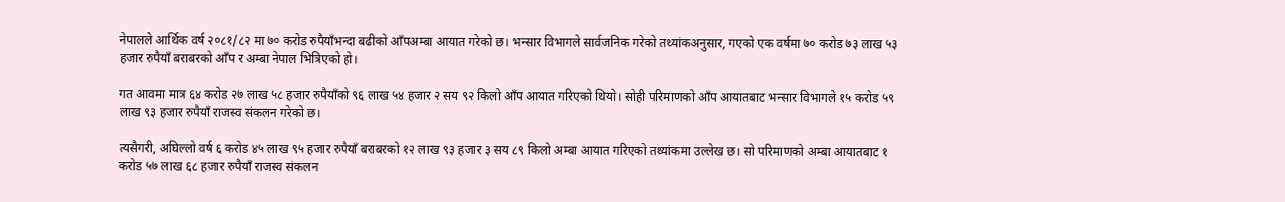नेपालले आर्थिक वर्ष २०८१/८२ मा ७० करोड रुपैयाँभन्दा बढीको आँपअम्बा आयात गरेको छ। भन्सार विभागले सार्वजनिक गरेको तथ्यांकअनुसार, गएको एक वर्षमा ७० करोड ७३ लाख ५३ हजार रुपैयाँ बराबरको आँप र अम्बा नेपाल भित्रिएको हो।

गत आवमा मात्र ६४ करोड २७ लाख ५८ हजार रुपैयाँको ९६ लाख ५४ हजार २ सय ९२ किलो आँप आयात गरिएको थियो। सोही परिमाणको आँप आयातबाट भन्सार विभागले १५ करोड ५९ लाख ९३ हजार रुपैयाँ राजस्व संकलन गरेको छ।

त्यसैगरी, अघिल्लो वर्ष ६ करोड ४५ लाख ९५ हजार रुपैयाँ बराबरको १२ लाख ९३ हजार ३ सय ८९ किलो अम्बा आयात गरिएको तथ्यांकमा उल्लेख छ। सो परिमाणको अम्बा आयातबाट १ करोड ५७ लाख ६८ हजार रुपैयाँ राजस्व संकलन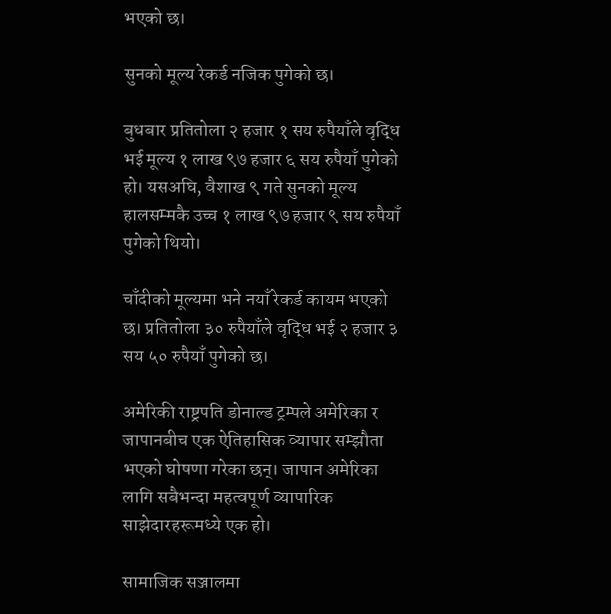भएको छ।

सुनको मूल्य रेकर्ड नजिक पुगेको छ।

बुधबार प्रतितोला २ हजार १ सय रुपैयाँले वृद्धि भई मूल्य १ लाख ९७ हजार ६ सय रुपैयाँ पुगेको हो। यसअघि, वैशाख ९ गते सुनको मूल्य हालसम्मकै उच्च १ लाख ९७ हजार ९ सय रुपैयाँ पुगेको थियो।

चाँदीको मूल्यमा भने नयाँ रेकर्ड कायम भएको छ। प्रतितोला ३० रुपैयाँले वृद्धि भई २ हजार ३ सय ५० रुपैयाँ पुगेको छ।

अमेरिकी राष्ट्रपति डोनाल्ड ट्रम्पले अमेरिका र जापानबीच एक ऐतिहासिक व्यापार सम्झौता भएको घोषणा गरेका छन्। जापान अमेरिका लागि सबैभन्दा महत्वपूर्ण व्यापारिक साझेदारहरूमध्ये एक हो।

सामाजिक सञ्जालमा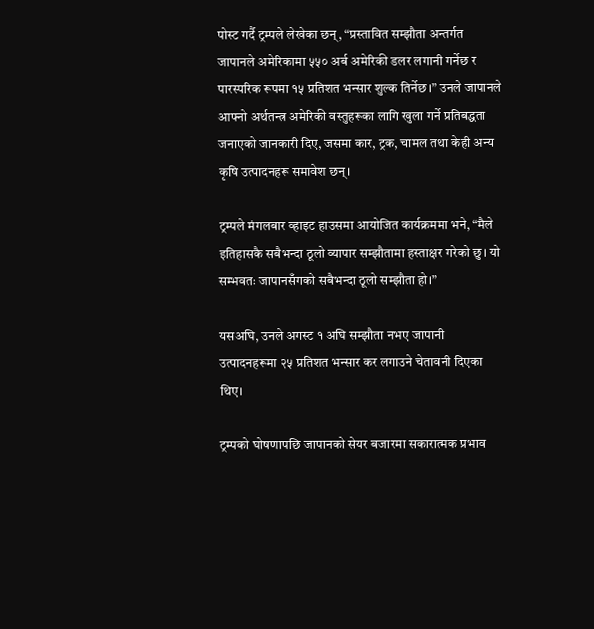पोस्ट गर्दै ट्रम्पले लेखेका छन्, “प्रस्तावित सम्झौता अन्तर्गत जापानले अमेरिकामा ५५० अर्ब अमेरिकी डलर लगानी गर्नेछ र पारस्परिक रूपमा १५ प्रतिशत भन्सार शुल्क तिर्नेछ।” उनले जापानले आफ्नो अर्थतन्त्र अमेरिकी वस्तुहरूका लागि खुला गर्ने प्रतिबद्धता जनाएको जानकारी दिए, जसमा कार, ट्रक, चामल तथा केही अन्य कृषि उत्पादनहरू समावेश छन्।

ट्रम्पले मंगलबार व्हाइट हाउसमा आयोजित कार्यक्रममा भने, “मैले इतिहासकै सबैभन्दा ठूलो व्यापार सम्झौतामा हस्ताक्षर गरेको छु। यो सम्भवतः जापानसँगको सबैभन्दा ठूलो सम्झौता हो।”

यसअघि, उनले अगस्ट १ अघि सम्झौता नभए जापानी उत्पादनहरूमा २५ प्रतिशत भन्सार कर लगाउने चेतावनी दिएका थिए।

ट्रम्पको घोषणापछि जापानको सेयर बजारमा सकारात्मक प्रभाव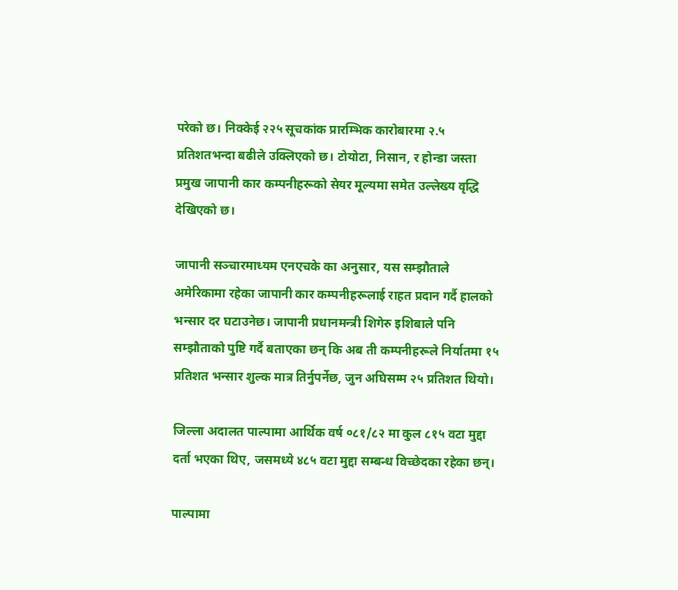परेको छ। निक्केई २२५ सूचकांक प्रारम्भिक कारोबारमा २.५ प्रतिशतभन्दा बढीले उक्लिएको छ। टोयोटा, निसान, र होन्डा जस्ता प्रमुख जापानी कार कम्पनीहरूको सेयर मूल्यमा समेत उल्लेख्य वृद्धि देखिएको छ।

जापानी सञ्चारमाध्यम एनएचके का अनुसार, यस सम्झौताले अमेरिकामा रहेका जापानी कार कम्पनीहरूलाई राहत प्रदान गर्दै हालको भन्सार दर घटाउनेछ। जापानी प्रधानमन्त्री शिगेरु इशिबाले पनि सम्झौताको पुष्टि गर्दै बताएका छन् कि अब ती कम्पनीहरूले निर्यातमा १५ प्रतिशत भन्सार शुल्क मात्र तिर्नुपर्नेछ, जुन अघिसम्म २५ प्रतिशत थियो।

जिल्ला अदालत पाल्पामा आर्थिक वर्ष ०८१/८२ मा कुल ८१५ वटा मुद्दा दर्ता भएका थिए, जसमध्ये ४८५ वटा मुद्दा सम्बन्ध विच्छेदका रहेका छन्।

पाल्पामा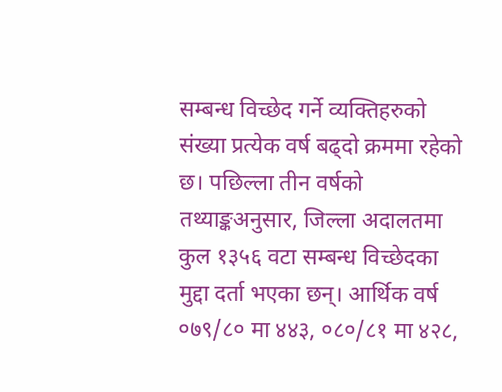सम्बन्ध विच्छेद गर्ने व्यक्तिहरुको संख्या प्रत्येक वर्ष बढ्दो क्रममा रहेको छ। पछिल्ला तीन वर्षको तथ्याङ्कअनुसार, जिल्ला अदालतमा कुल १३५६ वटा सम्बन्ध विच्छेदका मुद्दा दर्ता भएका छन्। आर्थिक वर्ष ०७९/८० मा ४४३, ०८०/८१ मा ४२८,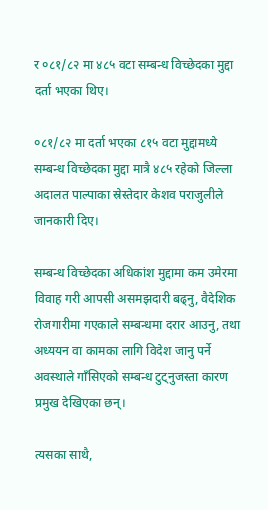र ०८१/८२ मा ४८५ वटा सम्बन्ध विच्छेदका मुद्दा दर्ता भएका थिए।

०८१/८२ मा दर्ता भएका ८१५ वटा मुद्दामध्ये सम्बन्ध विच्छेदका मुद्दा मात्रै ४८५ रहेको जिल्ला अदालत पाल्पाका स्रेस्तेदार केशव पराजुलीले जानकारी दिए।

सम्बन्ध विच्छेदका अधिकांश मुद्दामा कम उमेरमा विवाह गरी आपसी असमझदारी बढ्नु, वैदेशिक रोजगारीमा गएकाले सम्बन्धमा दरार आउनु, तथा अध्ययन वा कामका लागि विदेश जानु पर्ने अवस्थाले गाँसिएको सम्बन्ध टुट्नुजस्ता कारण प्रमुख देखिएका छन्।

त्यसका साथै,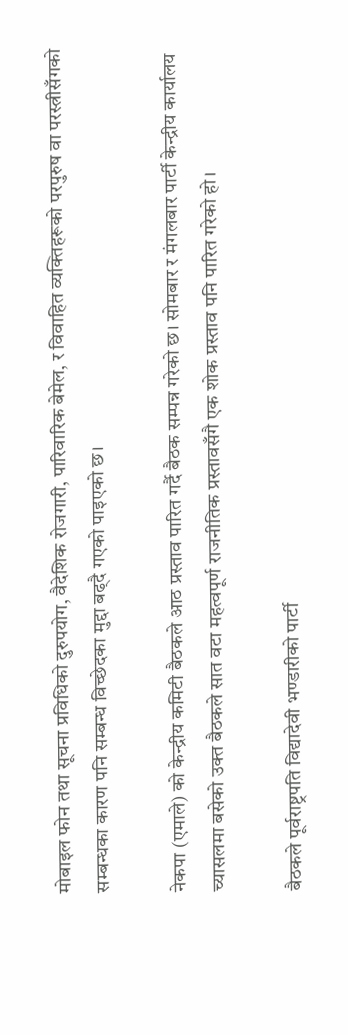मोबाइल फोन तथा सूचना प्रविधिको दुरुपयोग, वैदेशिक रोजगारी, पारिवारिक बेमेल, र विवाहित व्यक्तिहरूको परपुरुष वा परस्त्रीसँगको सम्बन्धका कारण पनि सम्बन्ध विच्छेदका मुद्दा बढ्दै गएको पाइएको छ।

नेकपा (एमाले) को केन्द्रीय कमिटी बैठकले आठ प्रस्ताव पारित गर्दै बैठक सम्पन्न गरेको छ। सोमबार र मंगलबार पार्टी केन्द्रीय कार्यालय च्यासलमा बसेको उक्त बैठकले सात वटा महत्वपूर्ण राजनीतिक प्रस्तावसँगै एक शोक प्रस्ताव पनि पारित गरेको हो।

बैठकले पूर्वराष्ट्रपति विद्यादेवी भण्डारीको पार्टी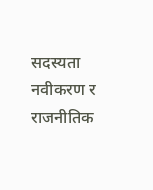सदस्यता नवीकरण र राजनीतिक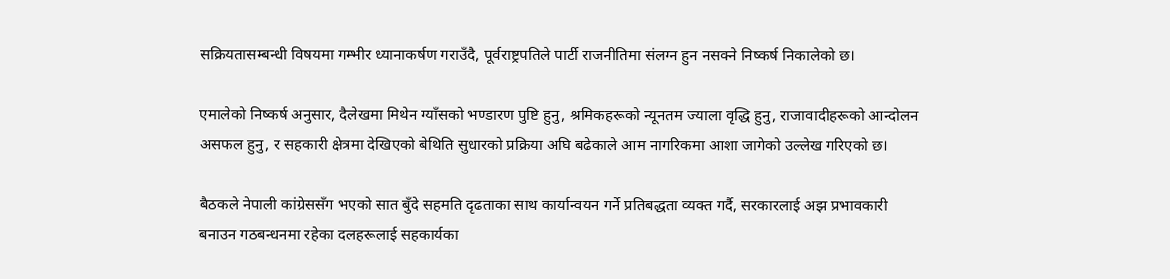सक्रियतासम्बन्धी विषयमा गम्भीर ध्यानाकर्षण गराउँदै, पूर्वराष्ट्रपतिले पार्टी राजनीतिमा संलग्न हुन नसक्ने निष्कर्ष निकालेको छ।

एमालेको निष्कर्ष अनुसार, दैलेखमा मिथेन ग्याँसको भण्डारण पुष्टि हुनु, श्रमिकहरूको न्यूनतम ज्याला वृद्धि हुनु, राजावादीहरूको आन्दोलन असफल हुनु, र सहकारी क्षेत्रमा देखिएको बेथिति सुधारको प्रक्रिया अघि बढेकाले आम नागरिकमा आशा जागेको उल्लेख गरिएको छ।

बैठकले नेपाली कांग्रेससँग भएको सात बुँदे सहमति दृढताका साथ कार्यान्वयन गर्ने प्रतिबद्धता व्यक्त गर्दै, सरकारलाई अझ प्रभावकारी बनाउन गठबन्धनमा रहेका दलहरूलाई सहकार्यका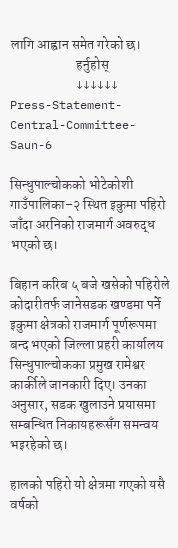लागि आह्वान समेत गरेको छ।
                        हर्नुहोस्
                        ↓↓↓↓↓↓
Press-Statement-Central-Committee-Saun-6

सिन्धुपाल्चोकको भोटेकोशी गाउँपालिका–२ स्थित इकुमा पहिरो जाँदा अरनिको राजमार्ग अवरुद्ध भएको छ।

बिहान करिब ५ बजे खसेको पहिरोले कोदारीतर्फ जानेसडक खण्डमा पर्ने इकुमा क्षेत्रको राजमार्ग पूर्णरूपमा बन्द भएको जिल्ला प्रहरी कार्यालय सिन्धुपाल्चोकका प्रमुख रामेश्वर कार्कीले जानकारी दिए। उनका अनुसार, सडक खुलाउने प्रयासमा सम्बन्धित निकायहरूसँग समन्वय भइरहेको छ।

हालको पहिरो यो क्षेत्रमा गएको यसै वर्षको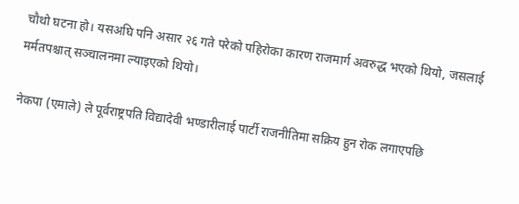चौथो घटना हो। यसअघि पनि असार २६ गते परेको पहिरोका कारण राजमार्ग अवरुद्ध भएको थियो, जसलाई मर्मतपश्चात् सञ्चालनमा ल्याइएको थियो।

नेकपा (एमाले) ले पूर्वराष्ट्रपति विद्यादेवी भण्डारीलाई पार्टी राजनीतिमा सक्रिय हुन रोक लगाएपछि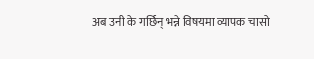अब उनी के गर्छिन् भन्ने विषयमा व्यापक चासो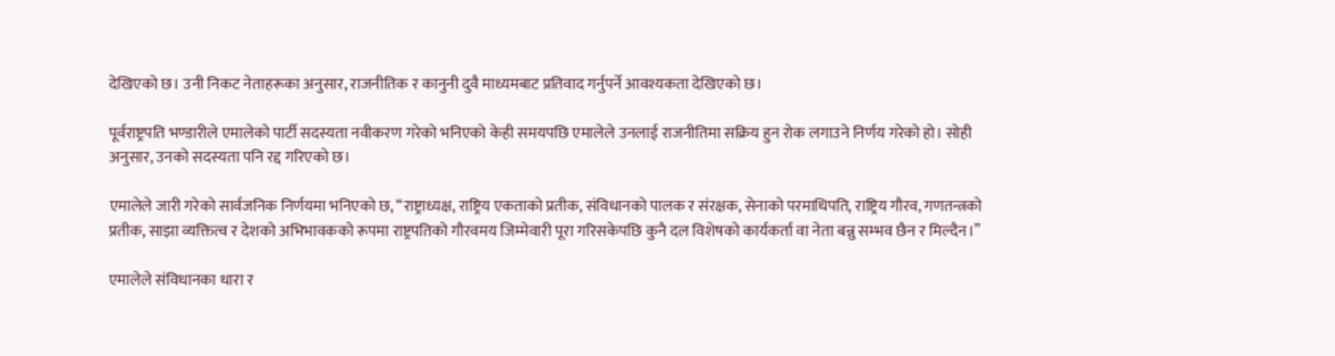देखिएको छ। उनी निकट नेताहरूका अनुसार, राजनीतिक र कानुनी दुवै माध्यमबाट प्रतिवाद गर्नुपर्ने आवश्यकता देखिएको छ।

पूर्वराष्ट्रपति भण्डारीले एमालेको पार्टी सदस्यता नवीकरण गरेको भनिएको केही समयपछि एमालेले उनलाई राजनीतिमा सक्रिय हुन रोक लगाउने निर्णय गरेको हो। सोही अनुसार, उनको सदस्यता पनि रद्द गरिएको छ।

एमालेले जारी गरेको सार्वजनिक निर्णयमा भनिएको छ, “राष्ट्राध्यक्ष, राष्ट्रिय एकताको प्रतीक, संविधानको पालक र संरक्षक, सेनाको परमाधिपति, राष्ट्रिय गौरव, गणतन्त्रको प्रतीक, साझा व्यक्तित्व र देशको अभिभावकको रूपमा राष्ट्रपतिको गौरवमय जिम्मेवारी पूरा गरिसकेपछि कुनै दल विशेषको कार्यकर्ता वा नेता बन्नु सम्भव छैन र मिल्दैन।”

एमालेले संविधानका धारा र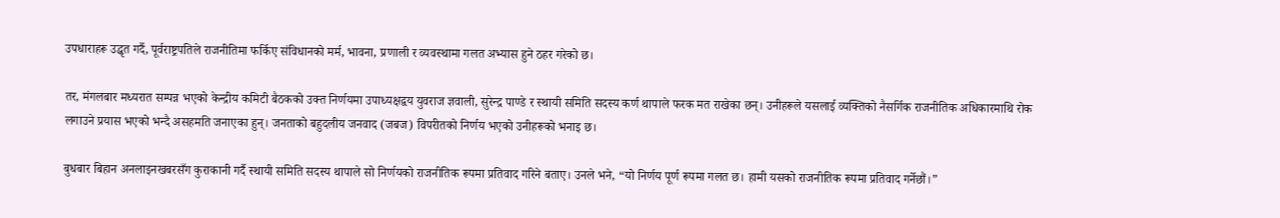उपधाराहरू उद्धृत गर्दै, पूर्वराष्ट्रपतिले राजनीतिमा फर्किए संविधानको मर्म, भावना, प्रणाली र व्यवस्थामा गलत अभ्यास हुने ठहर गरेको छ।

तर, मंगलबार मध्यरात सम्पन्न भएको केन्द्रीय कमिटी बैठकको उक्त निर्णयमा उपाध्यक्षद्वय युवराज ज्ञवाली, सुरेन्द्र पाण्डे र स्थायी समिति सदस्य कर्ण थापाले फरक मत राखेका छन्। उनीहरूले यसलाई व्यक्तिको नैसर्गिक राजनीतिक अधिकारमाथि रोक लगाउने प्रयास भएको भन्दै असहमति जनाएका हुन्। जनताको बहुदलीय जनवाद (जबज) विपरीतको निर्णय भएको उनीहरूको भनाइ छ।

बुधबार बिहान अनलाइनखबरसँग कुराकानी गर्दै स्थायी समिति सदस्य थापाले सो निर्णयको राजनीतिक रूपमा प्रतिवाद गरिने बताए। उनले भने, “यो निर्णय पूर्ण रूपमा गलत छ। हामी यसको राजनीतिक रूपमा प्रतिवाद गर्नेछौं।”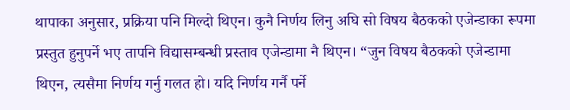थापाका अनुसार, प्रक्रिया पनि मिल्दो थिएन। कुनै निर्णय लिनु अघि सो विषय बैठकको एजेन्डाका रूपमा प्रस्तुत हुनुपर्ने भए तापनि विद्यासम्बन्धी प्रस्ताव एजेन्डामा नै थिएन। “जुन विषय बैठकको एजेन्डामा थिएन, त्यसैमा निर्णय गर्नु गलत हो। यदि निर्णय गर्नै पर्ने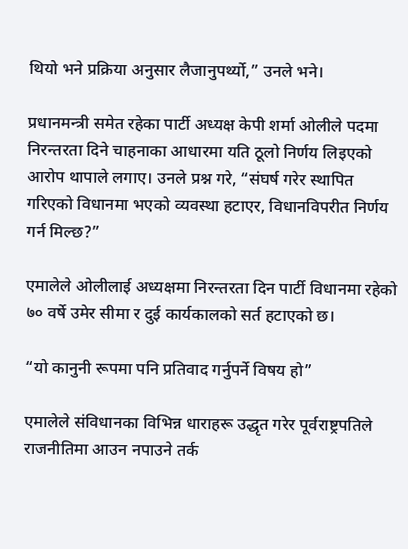थियो भने प्रक्रिया अनुसार लैजानुपर्थ्यो,” उनले भने।

प्रधानमन्त्री समेत रहेका पार्टी अध्यक्ष केपी शर्मा ओलीले पदमा निरन्तरता दिने चाहनाका आधारमा यति ठूलो निर्णय लिइएको आरोप थापाले लगाए। उनले प्रश्न गरे, “संघर्ष गरेर स्थापित गरिएको विधानमा भएको व्यवस्था हटाएर, विधानविपरीत निर्णय गर्न मिल्छ?”

एमालेले ओलीलाई अध्यक्षमा निरन्तरता दिन पार्टी विधानमा रहेको ७० वर्षे उमेर सीमा र दुई कार्यकालको सर्त हटाएको छ।

“यो कानुनी रूपमा पनि प्रतिवाद गर्नुपर्ने विषय हो”

एमालेले संविधानका विभिन्न धाराहरू उद्धृत गरेर पूर्वराष्ट्रपतिले राजनीतिमा आउन नपाउने तर्क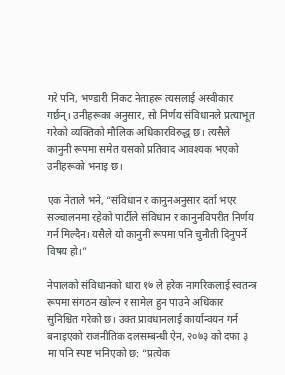गरे पनि, भण्डारी निकट नेताहरू त्यसलाई अस्वीकार गर्छन्। उनीहरूका अनुसार, सो निर्णय संविधानले प्रत्याभूत गरेको व्यक्तिको मौलिक अधिकारविरुद्ध छ। त्यसैले कानुनी रूपमा समेत यसको प्रतिवाद आवश्यक भएको उनीहरूको भनाइ छ।

एक नेताले भने, “संविधान र कानुनअनुसार दर्ता भएर सञ्चालनमा रहेको पार्टीले संविधान र कानुनविपरीत निर्णय गर्न मिल्दैन। यसैले यो कानुनी रूपमा पनि चुनौती दिनुपर्ने विषय हो।”

नेपालको संविधानको धारा १७ ले हरेक नागरिकलाई स्वतन्त्र रूपमा संगठन खोल्न र सामेल हुन पाउने अधिकार सुनिश्चित गरेको छ। उक्त प्रावधानलाई कार्यान्वयन गर्न बनाइएको राजनीतिक दलसम्बन्धी ऐन, २०७३ को दफा ३ मा पनि स्पष्ट भनिएको छ: “प्रत्येक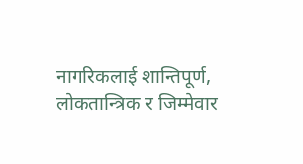नागरिकलाई शान्तिपूर्ण, लोकतान्त्रिक र जिम्मेवार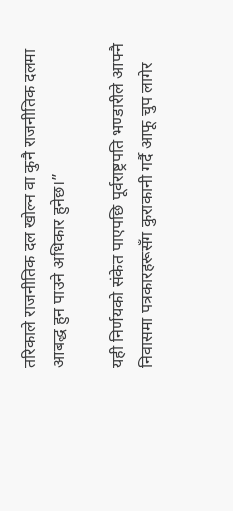तरिकाले राजनीतिक दल खोल्न वा कुनै राजनीतिक दलमा आबद्ध हुन पाउने अधिकार हुनेछ।”

यही निर्णयको संकेत पाएपछि पूर्वराष्ट्रपति भण्डारीले आफ्नै निवासमा पत्रकारहरूसँग कुराकानी गर्दै आफू चुप लागेर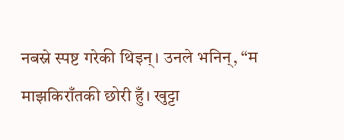नबस्ने स्पष्ट गरेकी थिइन्। उनले भनिन्, “म माझकिराँतकी छोरी हुँ। खुट्टा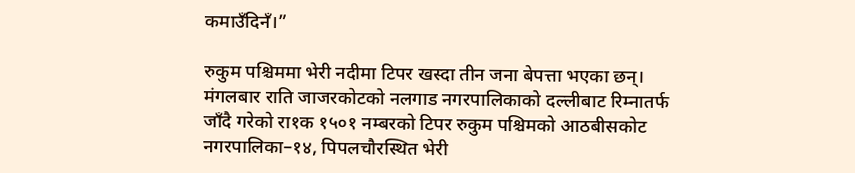कमाउँदिनँ।”

रुकुम पश्चिममा भेरी नदीमा टिपर खस्दा तीन जना बेपत्ता भएका छन्। मंगलबार राति जाजरकोटको नलगाड नगरपालिकाको दल्लीबाट रिम्नातर्फ जाँदै गरेको रा१क १५०१ नम्बरको टिपर रुकुम पश्चिमको आठबीसकोट नगरपालिका–१४, पिपलचौरस्थित भेरी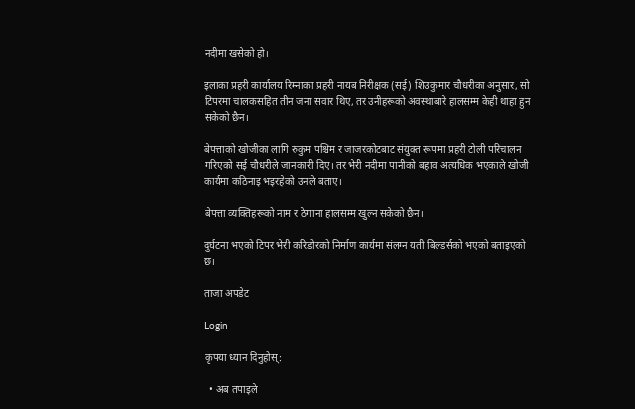नदीमा खसेको हो।

इलाका प्रहरी कार्यालय रिम्नाका प्रहरी नायब निरीक्षक (सई) शिउकुमार चौधरीका अनुसार, सो टिपरमा चालकसहित तीन जना सवार थिए, तर उनीहरूको अवस्थाबारे हालसम्म केही थाहा हुन सकेको छैन।

बेपत्ताको खोजीका लागि रुकुम पश्चिम र जाजरकोटबाट संयुक्त रूपमा प्रहरी टोली परिचालन गरिएको सई चौधरीले जानकारी दिए। तर भेरी नदीमा पानीको बहाव अत्यधिक भएकाले खोजी कार्यमा कठिनाइ भइरहेको उनले बताए।

बेपत्ता व्यक्तिहरूको नाम र ठेगाना हालसम्म खुल्न सकेको छैन।

दुर्घटना भएको टिपर भेरी करिडोरको निर्माण कार्यमा संलग्न यती बिल्डर्सको भएको बताइएको छ।

ताजा अपडेट

Login

कृपया ध्यान दिनुहोस्:

  • अब तपाइले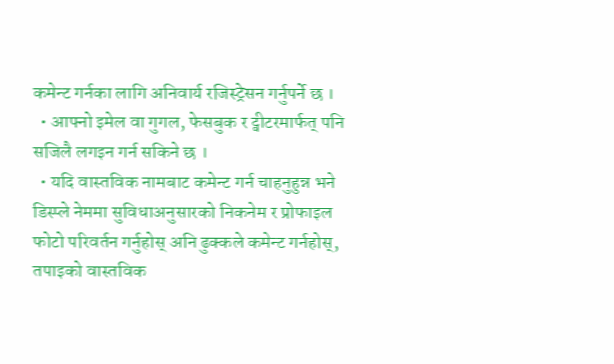कमेन्ट गर्नका लागि अनिवार्य रजिस्ट्रेसन गर्नुपर्ने छ ।
  • आफ्नो इमेल वा गुगल, फेसबुक र ट्वीटरमार्फत् पनि सजिलै लगइन गर्न सकिने छ ।
  • यदि वास्तविक नामबाट कमेन्ट गर्न चाहनुहुन्न भने डिस्प्ले नेममा सुविधाअनुसारको निकनेम र प्रोफाइल फोटो परिवर्तन गर्नुहोस् अनि ढुक्कले कमेन्ट गर्नहोस्, तपाइको वास्तविक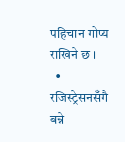पहिचान गोप्य राखिने छ ।
  • रजिस्ट्रेसनसँगै बन्ने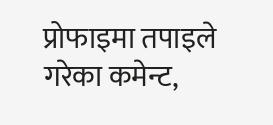प्रोफाइमा तपाइले गरेका कमेन्ट,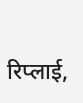रिप्लाई,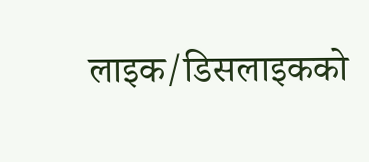लाइक/डिसलाइकको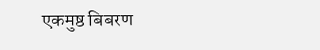एकमुष्ठ बिबरण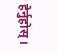हेर्नुहोस् ।